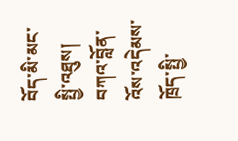བོད་མི་མང་སྤྱི་འཐུས།
བཀའ་བློན་འོས་འདེམས་ཁྲོད་སྤྱི་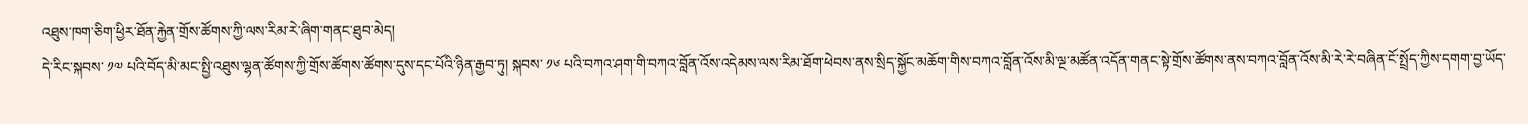འཐུས་ཁག་ཅིག་ཕྱིར་ཐོན་རྐྱེན་གྲོས་ཚོགས་ཀྱི་ལས་རིམ་རེ་ཞིག་གནང་ཐུབ་མེད།
དེ་རིང་སྐབས་ ༡༧ པའི་བོད་མི་མང་སྤྱི་འཐུས་ལྷན་ཚོགས་ཀྱི་གྲོས་ཚོགས་ཚོགས་དུས་དང་པོའི་ཉིན་རྒྱབ་ཏུ། སྐབས་ ༡༦ པའི་བཀའ་ཤག་གི་བཀའ་བློན་འོས་འདེམས་ལས་རིམ་ཐོག་ཕེབས་ནས་སྲིད་སྐྱོང་མཆོག་གིས་བཀའ་བློན་འོས་མི་ལྔ་མཚོན་འདོན་གནང་སྟེ་གྲོས་ཚོགས་ནས་བཀའ་བློན་འོས་མི་རེ་རེ་བཞིན་ངོ་སྤྲོད་ཀྱིས་དགག་བྱ་ཡོད་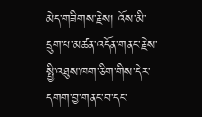མེད་གཟིགས་རྗེས། འོས་མི་དྲུག་པ་མཚན་འདོན་གནང་རྗེས་སྤྱི་འཐུས་ཁག་ཅིག་གིས་དེར་དགག་བྱ་གནང་བ་དང་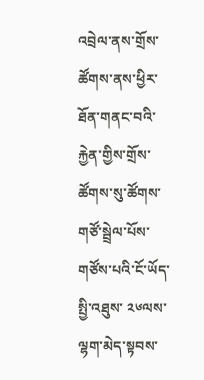འབྲེལ་ནས་གྲོས་ཚོགས་ནས་ཕྱིར་ཐོན་གནང་བའི་རྐྱེན་གྱིས་གྲོས་ཚོགས་སུ་ཚོགས་གཙོ་སྦྲེལ་པོས་གཙོས་པའི་ངོ་ཡོད་སྤྱི་འཐུས་ ༢༦ལས་ལྷག་མེད་སྟབས་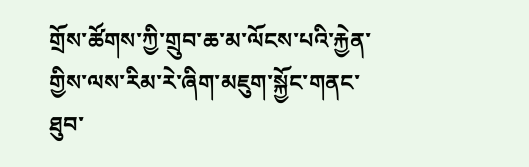གྲོས་ཚོགས་ཀྱི་གྲུབ་ཆ་མ་ལོངས་པའི་རྐྱེན་གྱིས་ལས་རིམ་རེ་ཞིག་མཇུག་སྐྱོང་གནང་ཐུབ་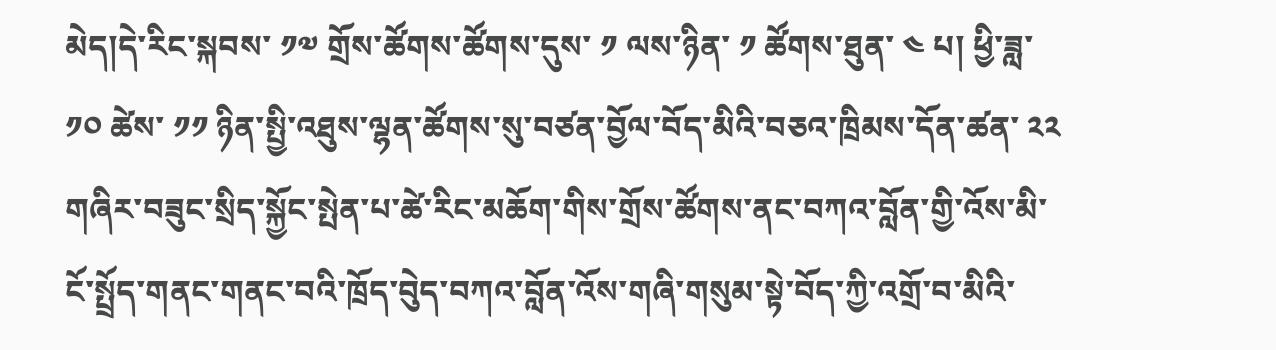མེད།དེ་རིང་སྐབས་ ༡༧ གྲོས་ཚོགས་ཚོགས་དུས་ ༡ ལས་ཉིན་ ༡ ཚོགས་ཐུན་ ༤ པ། ཕྱི་ཟླ་ ༡༠ ཚེས་ ༡༡ ཉིན་སྤྱི་འཐུས་ལྷན་ཚོགས་སུ་བཙན་བྱོལ་བོད་མིའི་བཅའ་ཁྲིམས་དོན་ཚན་ ༢༢ གཞིར་བཟུང་སྲིད་སྐྱོང་སྤེན་པ་ཚེ་རིང་མཆོག་གིས་གྲོས་ཚོགས་ནང་བཀའ་བློན་གྱི་འོས་མི་ངོ་སྤྲོད་གནང་གནང་བའི་ཁྲོད་བེུད་བཀའ་བློན་འོས་གཞི་གསུམ་སྟེ་བོད་ཀྱི་འགྲོ་བ་མིའི་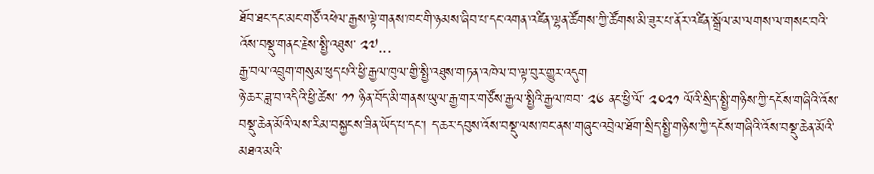ཐོབ་ཐང་དང་མང་གཙོ་འཕེལ་རྒྱས་ལྟེ་གནས་ཁང་གི་ཉམས་ཞིབ་པ་དང་འགན་འཛིན་ལྷན་ཚོགས་ཀྱི་ཚོགས་མི་ཟུར་པ་ནོར་འཛིན་སྒྲོལ་མ་ལགས་ལ་གསང་བའི་འོས་བསྡུ་གནང་རྗེས་སྤྱི་འཐུས་ ༢༧...
རྒྱ་བལ་འབྲུག་གསུམ་ཕུད་པའི་ཕྱི་རྒྱལ་ཁུལ་གྱི་སྤྱི་འཐུས་གཏན་འཁེལ་བ་ལྟ་བུར་གྱུར་འདུག
ཉེ་ཆར་ཟླ་བ་འདིའི་ཕྱི་ཚེས་ ༡༡ ཉིན་བོད་མི་གནས་ཡུལ་རྒྱ་གར་གཙོས་རྒྱལ་སྤྱིའི་རྒྱལ་ཁབ་ ༢༦ ནང་ཕྱི་ལོ་ ༢༠༢༡ ལོའི་སྲིད་སྤྱི་གཉིས་ཀྱི་དངོས་གཞིའི་འོས་བསྡུ་ཆེན་མོའི་ལས་རིམ་བསྐྱངས་ཟིན་ཡོད་པ་དང་། ད་ཆར་དབུས་འོས་བསྡུ་ལས་ཁང་ནས་གཞུང་འབྲེལ་ཐོག་སྲིད་སྤྱི་གཉིས་ཀྱི་དངོས་གཞིའི་འོས་བསྡུ་ཆེན་མོའི་མཐའ་མའི་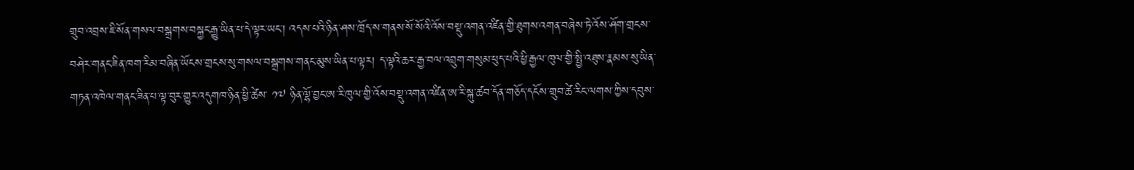གྲུབ་འབྲས་ཇི་སོན་གསལ་བསྒྲགས་བསྐྱང་རྒྱུ་ཡིན་པ་དེ་ལྟར་ཡང་། འདས་པའི་ཉིན་ཤས་ཁྲོད་ས་གནས་སོ་སོའི་འོས་བསྡུ་འགན་འཛིན་གྱི་ཐུགས་འགན་བཞེས་ཏེ་འོས་ཤོག་གྲངས་བཤེར་གནང་ཟིན་ཁག་རིམ་བཞིན་ཡོངས་གྲངས་སུ་གསལ་བསྒྲགས་གནང་མུས་ཡིན་པ་ལྟར། ད་ལྟའི་ཆར་རྒྱ་བལ་འབྲུག་གསུམ་ཕུད་པའི་ཕྱི་རྒྱལ་ཁུལ་གྱི་སྤྱི་འཐུས་རྣམས་སུ་ཡིན་གཏན་འཁེལ་གནང་ཟིན་པ་ལྟ་བུར་གྱུར་འདུགཁ་ཉིན་ཕྱི་ཚེས་ ༡༧ ཉིན་ལྷོ་བྱང་ཨ་རི་ཁུལ་གྱི་འོས་བསྡུ་འགན་འཛིན་ཨ་རི་སྐུ་ཚབ་དོན་གཅོད་དངོས་གྲུབ་ཚེ་རིང་ལགས་ཀྱིས་དབུས་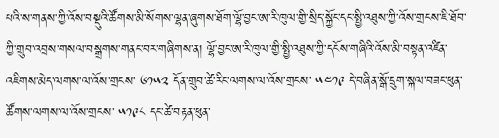པའི་ས་གནས་ཀྱི་འོས་བསྡུའི་ཚོགས་མི་སོགས་ལྷན་ཞུགས་ཐོག་ལྷོ་བྱང་ཨ་རི་ཁུལ་གྱི་སྲིད་སྐྱོང་དང་སྤྱི་འཐུས་ཀྱི་འོས་གྲངས་ཇི་ཐོབ་ཀྱི་གྲུབ་འབྲས་གསལ་བསྒྲགས་གནང་བར་གཞིགས་ན། ལྷོ་བྱང་ཨ་རི་ཁུལ་གྱི་སྤྱི་འཐུས་ཀྱི་དངོས་གཞིའི་འོས་མི་བསྟན་འཛིན་འཇིགས་མེད་ལགས་ལ་འོས་གྲངས་ ༦༡༥༢ དོན་གྲུབ་ཚེ་རིང་ལགས་ལ་འོས་གྲངས་ ༥༤༡༩ དེ་བཞིན་སྒོ་དྲུག་སྐལ་བཟང་ཕུན་ཚོགས་ལགས་ལ་འོས་གྲངས་ ༥༡༩༨ དང་ཚེ་བརྟན་ཕུན་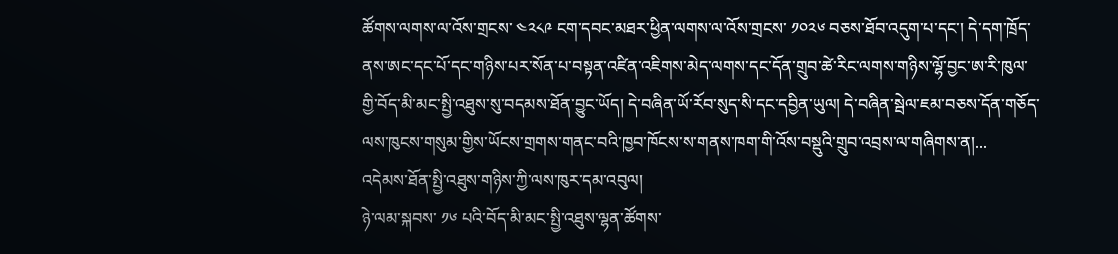ཚོགས་ལགས་ལ་འོས་གྲངས་ ༤༢༨༩ ངག་དབང་མཐར་ཕྱིན་ལགས་ལ་འོས་གྲངས་ ༡༠༢༦ བཅས་ཐོབ་འདུག་པ་དང་། དེ་དག་ཁྲོད་ནས་ཨང་དང་པོ་དང་གཉིས་པར་སོན་པ་བསྟན་འཛིན་འཇིགས་མེད་ལགས་དང་དོན་གྲུབ་ཚེ་རིང་ལགས་གཉིས་ལྷོ་བྱང་ཨ་རི་ཁུལ་གྱི་བོད་མི་མང་སྤྱི་འཐུས་སུ་བདམས་ཐོན་བྱུང་ཡོད། དེ་བཞིན་ཡོ་རོབ་སུད་སི་དང་དབྱིན་ཡུལ། དེ་བཞིན་སྦེལ་ཇམ་བཅས་དོན་གཅོད་ལས་ཁུངས་གསུམ་གྱིས་ཡོངས་གྲགས་གནང་བའི་ཁྱབ་ཁོངས་ས་གནས་ཁག་གི་འོས་བསྡུའི་གྲུབ་འབྲས་ལ་གཞིགས་ན།...
འདེམས་ཐོན་སྤྱི་འཐུས་གཉིས་ཀྱི་ལས་ཁུར་དམ་འབུལ།
ཉེ་ལམ་སྐབས་ ༡༦ པའི་བོད་མི་མང་སྤྱི་འཐུས་ལྷན་ཚོགས་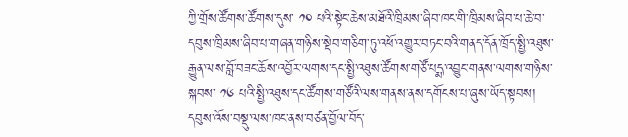ཀྱི་གྲོས་ཚོགས་ཚོགས་དུས་ ༡༠ པའི་སྟེང་ཆེས་མཐོའི་ཁྲིམས་ཞིབ་ཁང་གི་ཁྲིམས་ཞིབ་པ་ཆེ་བ་དབུས་ཁྲིམས་ཞིབ་པ་གཞན་གཉིས་སྡེབ་གཅིག་ཏུ་འཕོ་འགྱུར་བཏང་བའི་གནད་དོན་ཁྲོད་སྤྱི་འཐུས་རྒྱུན་ལས་བློ་བཟང་ཆོས་འབྱོར་ལགས་དང་སྤྱི་འཐུས་ཚོགས་གཙོ་པདྨ་འབྱུང་གནས་ལགས་གཉིས་སྐབས་ ༡༦ པའི་སྤྱི་འཐུས་དང་ཚོགས་གཙོའི་ལས་གནས་ནས་དགོངས་པ་ཞུས་ཡོད་སྟབས། དབུས་འོས་བསྡུ་ལས་ཁང་ནས་བཙན་བྱོལ་བོད་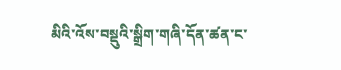མིའི་འོས་བསྡུའི་སྒྲིག་གཞི་དོན་ཚན་ང་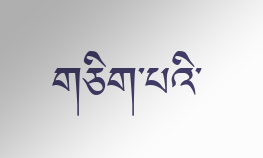གཅིག་པའི་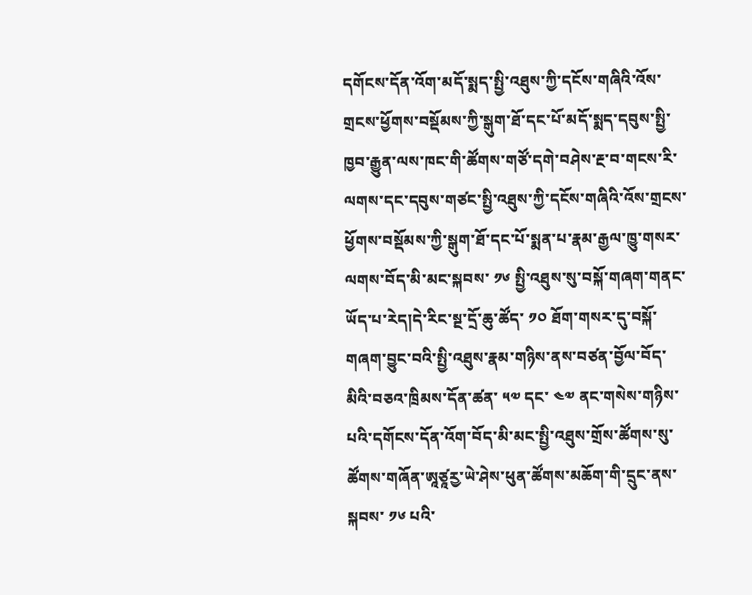དགོངས་དོན་འོག་མདོ་སྨད་སྤྱི་འཐུས་ཀྱི་དངོས་གཞིའི་འོས་གྲངས་ཕྱོགས་བསྡོམས་ཀྱི་སྒུག་ཐོ་དང་པོ་མདོ་སྨད་དབུས་སྤྱི་ཁྱབ་རྒྱུན་ལས་ཁང་གི་ཚོགས་གཙོ་དགེ་བཤེས་རྔ་བ་གངས་རི་ལགས་དང་དབུས་གཙང་སྤྱི་འཐུས་ཀྱི་དངོས་གཞིའི་འོས་གྲངས་ཕྱོགས་བསྡོམས་ཀྱི་སྒུག་ཐོ་དང་པོ་སྨན་པ་རྣམ་རྒྱལ་ཁྱུ་གསར་ལགས་བོད་མི་མང་སྐབས་ ༡༦ སྤྱི་འཐུས་སུ་བསྐོ་གཞག་གནང་ཡོད་པ་རེད།དེ་རིང་སྔ་དྲོ་ཆུ་ཚོད་ ༡༠ ཐོག་གསར་དུ་བསྐོ་གཞག་བྱུང་བའི་སྤྱི་འཐུས་རྣམ་གཉིས་ནས་བཙན་བྱོལ་བོད་མིའི་བཅའ་ཁྲིམས་དོན་ཚན་ ༥༧ དང་ ༤༧ ནང་གསེས་གཉིས་པའི་དགོངས་དོན་འོག་བོད་མི་མང་སྤྱི་འཐུས་གྲོས་ཚོགས་སུ་ཚོགས་གཞོན་ཨཱཙཱརྱ་ཡེ་ཤེས་ཕུན་ཚོགས་མཆོག་གི་དྲུང་ནས་སྐབས་ ༡༦ པའི་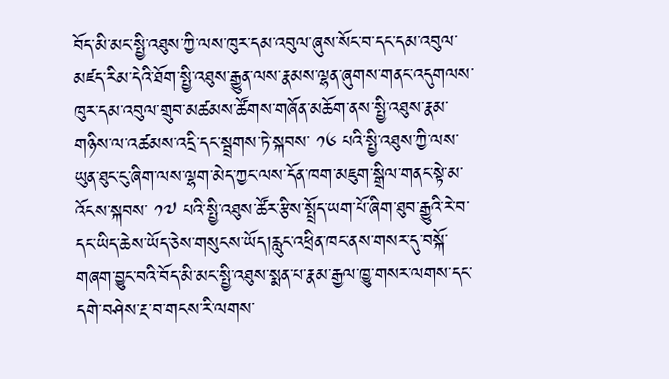བོད་མི་མང་སྤྱི་འཐུས་ཀྱི་ལས་ཁུར་དམ་འབུལ་ཞུས་སོང་བ་དང་དམ་འབུལ་མཛད་རིམ་དེའི་ཐོག་སྤྱི་འཐུས་རྒྱུན་ལས་རྣམས་ལྷན་ཞུགས་གནང་འདུགལས་ཁུར་དམ་འབུལ་གྲུབ་མཚམས་ཚོགས་གཞོན་མཆོག་ནས་སྤྱི་འཐུས་རྣམ་གཉིས་ལ་འཚམས་འདྲི་དང་སྦྲགས་ཏེ་སྐབས་ ༡༦ པའི་སྤྱི་འཐུས་ཀྱི་ལས་ཡུན་ཐུང་ངུ་ཞིག་ལས་ལྷག་མེད་ཀྱང་ལས་དོན་ཁག་མཇུག་སྒྲིལ་གནང་སྟེ་མ་འོངས་སྐབས་ ༡༧ པའི་སྤྱི་འཐུས་ཚོར་རྩིས་སྤྲོད་ཡག་པོ་ཞིག་ཐུབ་རྒྱུའི་རེ་བ་དང་ཡིད་ཆེས་ཡོད་ཅེས་གསུངས་ཡོད།རླུང་འཕྲིན་ཁང་ནས་གསར་དུ་བསྐོ་གཞག་བྱུང་བའི་བོད་མི་མང་སྤྱི་འཐུས་སྨན་པ་རྣམ་རྒྱལ་ཁྱུ་གསར་ལགས་དང་དགེ་བཤེས་རྔ་བ་གངས་རི་ལགས་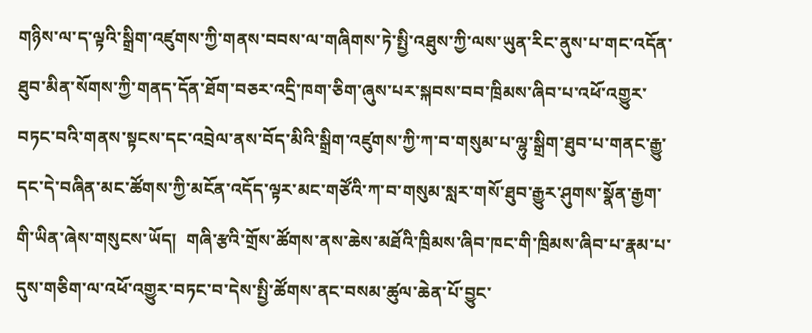གཉིས་ལ་ད་ལྟའི་སྒྲིག་འཛུགས་ཀྱི་གནས་བབས་ལ་གཞིགས་ཏེ་སྤྱི་འཐུས་ཀྱི་ལས་ཡུན་རིང་ནུས་པ་གང་འདོན་ཐུབ་མིན་སོགས་ཀྱི་གནད་དོན་ཐོག་བཅར་འདྲི་ཁག་ཅིག་ཞུས་པར་སྐབས་བབ་ཁྲིམས་ཞིབ་པ་འཕོ་འགྱུར་བཏང་བའི་གནས་སྟངས་དང་འབྲེལ་ནས་བོད་མིའི་སྒྲིག་འཛུགས་ཀྱི་ཀ་བ་གསུམ་པ་ལྷུ་སྒྲིག་ཐུབ་པ་གནང་རྒྱུ་དང་དེ་བཞིན་མང་ཚོགས་ཀྱི་མངོན་འདོད་ལྟར་མང་གཙོའི་ཀ་བ་གསུམ་སླར་གསོ་ཐུབ་རྒྱུར་ཤུགས་སྣོན་རྒྱག་གི་ཡིན་ཞེས་གསུངས་ཡོད།  གཞི་རྩའི་གྲོས་ཚོགས་ནས་ཆེས་མཐོའི་ཁྲིམས་ཞིབ་ཁང་གི་ཁྲིམས་ཞིབ་པ་རྣམ་པ་དུས་གཅིག་ལ་འཕོ་འགྱུར་བཏང་བ་དེས་སྤྱི་ཚོགས་ནང་བསམ་ཚུལ་ཆེན་པོ་བྱུང་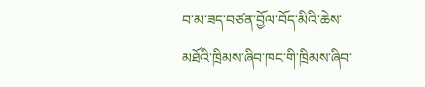བ་མ་ཟད་བཙན་བྱོལ་བོད་མིའི་ཆེས་མཐོའི་ཁྲིམས་ཞིབ་ཁང་གི་ཁྲིམས་ཞིབ་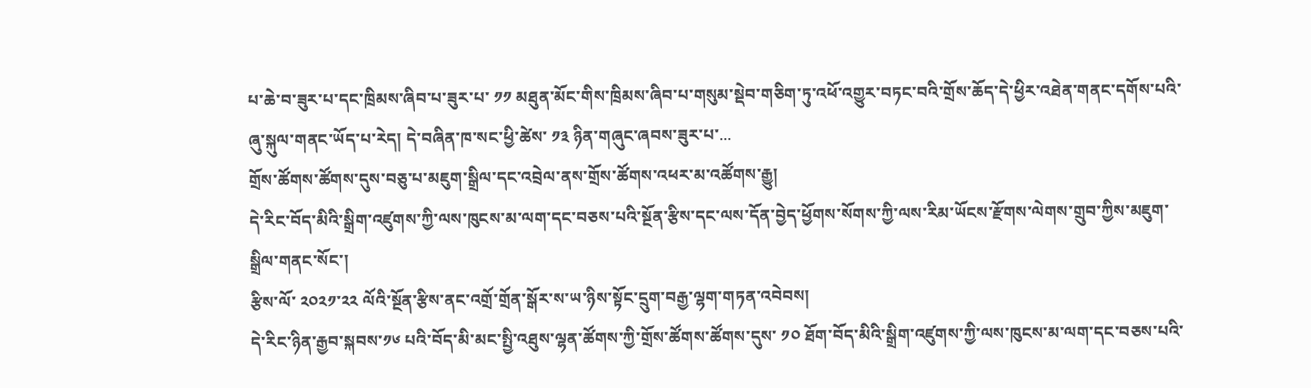པ་ཆེ་བ་ཟུར་པ་དང་ཁྲིམས་ཞིབ་པ་ཟུར་པ་ ༡༡ མཐུན་མོང་གིས་ཁྲིམས་ཞིབ་པ་གསུམ་སྡེབ་གཅིག་ཏུ་འཕོ་འགྱུར་བཏང་བའི་གྲོས་ཆོད་དེ་ཕྱིར་འཐེན་གནང་དགོས་པའི་ཞུ་སྐུལ་གནང་ཡོད་པ་རེད། དེ་བཞིན་ཁ་སང་ཕྱི་ཚེས་ ༡༣ ཉིན་གཞུང་ཞབས་ཟུར་པ་...
གྲོས་ཚོགས་ཚོགས་དུས་བཅུ་པ་མཇུག་སྒྲིལ་དང་འབྲེལ་ནས་གྲོས་ཚོགས་འཕར་མ་འཚོགས་རྒྱུ།
དེ་རིང་བོད་མིའི་སྒྲིག་འཛུགས་ཀྱི་ལས་ཁུངས་མ་ལག་དང་བཅས་པའི་སྔོན་རྩིས་དང་ལས་དོན་བྱེད་ཕྱོགས་སོགས་ཀྱི་ལས་རིམ་ཡོངས་རྫོགས་ལེགས་གྲུབ་ཀྱིས་མཇུག་སྒྲིལ་གནང་སོང་།
རྩིས་ལོ་ ༢༠༢༡་༢༢ ལོའི་སྔོན་རྩིས་ནང་འགྲོ་གྲོན་སྒོར་ས་ཡ་ཉིས་སྟོང་དྲུག་བརྒྱ་ལྷག་གཏན་འབེབས།
དེ་རིང་ཉིན་རྒྱབ་སྐབས་༡༦ པའི་བོད་མི་མང་སྤྱི་འཐུས་ལྷན་ཚོགས་ཀྱི་གྲོས་ཚོགས་ཚོགས་དུས་ ༡༠ ཐོག་བོད་མིའི་སྒྲིག་འཛུགས་ཀྱི་ལས་ཁུངས་མ་ལག་དང་བཅས་པའི་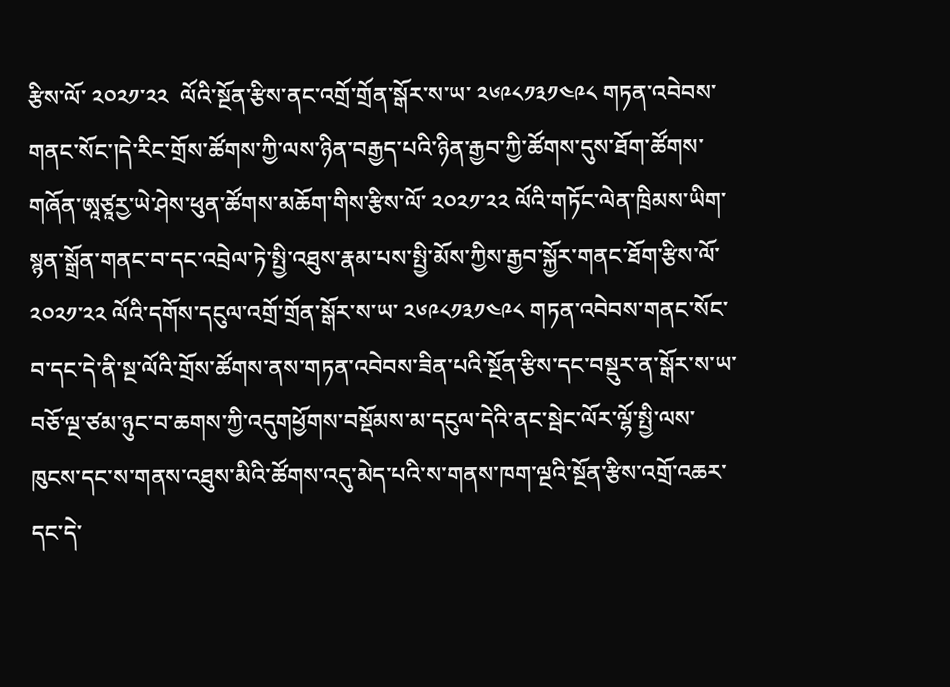རྩིས་ལོ་ ༢༠༢༡་༢༢  ལོའི་སྔོན་རྩིས་ནང་འགྲོ་གྲོན་སྒོར་ས་ཡ་ ༢༦༩༨༡༣༡༤༩༨ གཏན་འབེབས་གནང་སོང་།དེ་རིང་གྲོས་ཚོགས་ཀྱི་ལས་ཉིན་བརྒྱད་པའི་ཉིན་རྒྱབ་ཀྱི་ཚོགས་དུས་ཐོག་ཚོགས་གཞོན་ཨཱཙཱརྱ་ཡེ་ཤེས་ཕུན་ཚོགས་མཆོག་གིས་རྩིས་ལོ་ ༢༠༢༡་༢༢ ལོའི་གཏོང་ལེན་ཁྲིམས་ཡིག་སྙན་སྒྲོན་གནང་བ་དང་འབྲེལ་ཏེ་སྤྱི་འཐུས་རྣམ་པས་སྤྱི་མོས་ཀྱིས་རྒྱབ་སྐྱོར་གནང་ཐོག་རྩིས་ལོ་ ༢༠༢༡་༢༢ ལོའི་དགོས་དངུལ་འགྲོ་གྲོན་སྒོར་ས་ཡ་ ༢༦༩༨༡༣༡༤༩༨ གཏན་འབེབས་གནང་སོང་བ་དང་དེ་ནི་སྔ་ལོའི་གྲོས་ཚོགས་ནས་གཏན་འབེབས་ཟིན་པའི་སྔོན་རྩིས་དང་བསྡུར་ན་སྒོར་ས་ཡ་བཅོ་ལྔ་ཙམ་ཉུང་བ་ཆགས་ཀྱི་འདུགཕྱོགས་བསྡོམས་མ་དངུལ་དེའི་ནང་སྦེང་ལོར་ལྷོ་སྤྱི་ལས་ཁུངས་དང་ས་གནས་འཐུས་མིའི་ཚོགས་འདུ་མེད་པའི་ས་གནས་ཁག་ལྔའི་སྔོན་རྩིས་འགྲོ་འཆར་དང་དེ་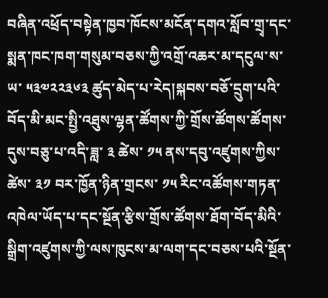བཞིན་འཕྲོད་བསྟེན་ཁྱབ་ཁོངས་མངོན་དགའ་སློབ་གྲྭ་དང་སྨན་ཁང་ཁག་གསུམ་བཅས་ཀྱི་འགྲོ་འཆར་མ་དངུལ་ས་ཡ་ ༥༣༧༢༢༣༦༣ ཚུད་མེད་པ་རེད།སྐབས་བཅོ་དྲུག་པའི་བོད་མི་མང་སྤྱི་འཐུས་ལྷན་ཚོགས་ཀྱི་གྲོས་ཚོགས་ཚོགས་དུས་བཅུ་པ་འདི་ཟླ་ ༣ ཚེས་ ༡༥ ནས་དབུ་འཛུགས་ཀྱིས་ཚེས་ ༣༡ བར་ཁྱོན་ཉིན་གྲངས་ ༡༥ རིང་འཚོགས་གཏན་འཁེལ་ཡོད་པ་དང་སྔོན་རྩིས་གྲོས་ཚོགས་ཐོག་བོད་མིའི་སྒྲིག་འཛུགས་ཀྱི་ལས་ཁུངས་མ་ལག་དང་བཅས་པའི་སྔོན་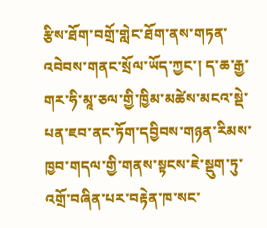རྩིས་ཐོག་བགྲོ་གླེང་ཐོག་ནས་གཏན་འབེབས་གནང་སྲོལ་ཡོད་ཀྱང་། ད་ཆ་རྒྱ་གར་ཧི་མཱ་ཅལ་གྱི་ཁྱིམ་མཚེས་མངའ་སྡེ་པན་ཇབ་ནང་ཏོག་དབྱིབས་གཉན་རིམས་ཁྱབ་གདལ་གྱི་གནས་སྟངས་ཇེ་སྡུག་ཏུ་འགྲོ་བཞིན་པར་བརྟེན་ཁ་སང་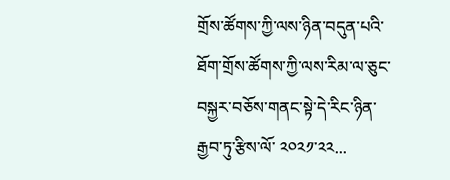གྲོས་ཚོགས་ཀྱི་ལས་ཉིན་བདུན་པའི་ཐོག་གྲོས་ཚོགས་ཀྱི་ལས་རིམ་ལ་ཅུང་བསྐྱར་བཅོས་གནང་སྟེ་དེ་རིང་ཉིན་རྒྱབ་ཏུ་རྩིས་ལོ་ ༢༠༢༡་༢༢...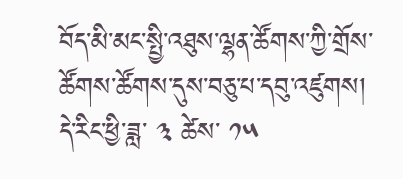བོད་མི་མང་སྤྱི་འཐུས་ལྷན་ཚོགས་ཀྱི་གྲོས་ཚོགས་ཚོགས་དུས་བཅུ་པ་དབུ་འཛུགས།
དེ་རིང་ཕྱི་ཟླ་ ༣ ཚེས་ ༡༥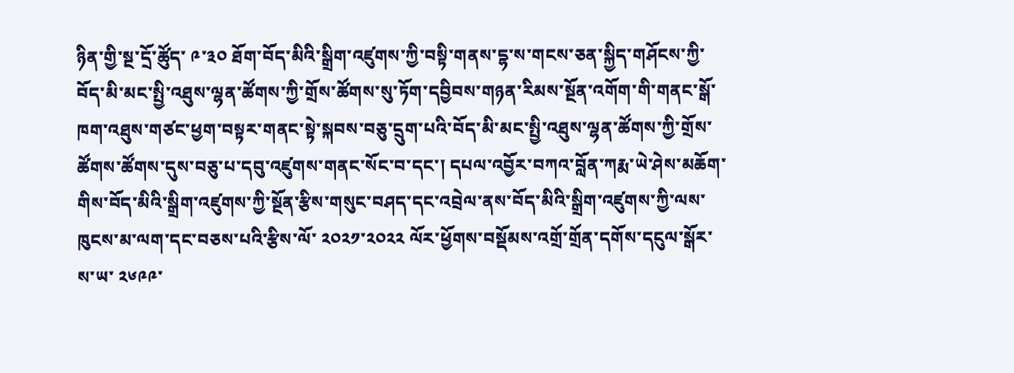ཉིན་གྱི་སྔ་དྲོ་ཚོུད་ ༩་༣༠ ཐོག་བོད་མིའི་སྒྲིག་འཛུགས་ཀྱི་བསྟི་གནས་དྷ་ས་གངས་ཅན་སྐྱིད་གཤོངས་ཀྱི་བོད་མི་མང་སྤྱི་འཐུས་ལྷན་ཚོགས་ཀྱི་གྲོས་ཚོགས་སུ་ཏོག་དབྱིབས་གཉན་རིམས་སྔོན་འགོག་གི་གནང་སྒོ་ཁག་འཐུས་གཙང་ཕྱག་བསྟར་གནང་སྟེ་སྐབས་བཅུ་དྲུག་པའི་བོད་མི་མང་སྤྱི་འཐུས་ལྷན་ཚོགས་ཀྱི་གྲོས་ཚོགས་ཚོགས་དུས་བཅུ་པ་དབུ་འཛུགས་གནང་སོང་བ་དང་། དཔལ་འབྱོར་བཀའ་བློན་ཀརྨ་ཡེ་ཤེས་མཆོག་གིས་བོད་མིའི་སྒྲིག་འཛུགས་ཀྱི་སྔོན་རྩིས་གསུང་བཤད་དང་འབྲེལ་ནས་བོད་མིའི་སྒྲིག་འཛུགས་ཀྱི་ལས་ཁུངས་མ་ལག་དང་བཅས་པའི་རྩིས་ལོ་ ༢༠༢༡་༢༠༢༢ ལོར་ཕྱོགས་བསྡོམས་འགྲོ་གྲོན་དགོས་དངུལ་སྒོར་ས་ཡ་ ༢༦༩༩་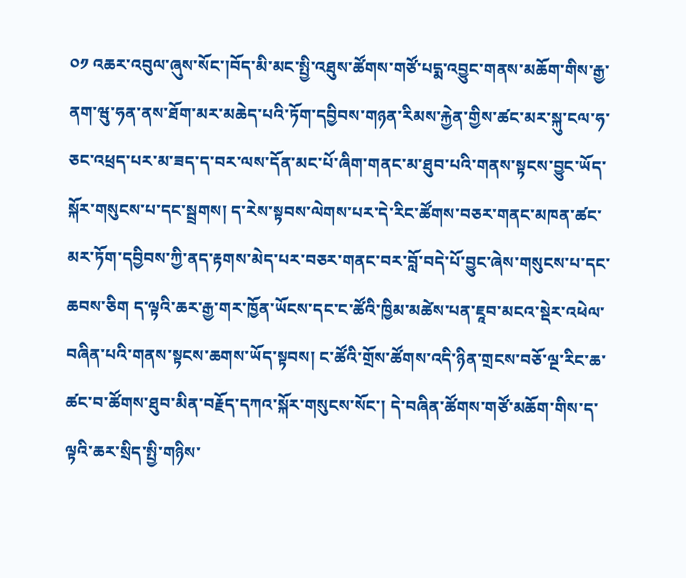༠༡ འཆར་འབུལ་ཞུས་སོང་།བོད་མི་མང་སྤྱི་འཐུས་ཚོགས་གཙོ་པདྨ་འབྱུང་གནས་མཆོག་གིས་རྒྱ་ནག་ཝུ་ཧན་ནས་ཐོག་མར་མཆེད་པའི་ཏོག་དབྱིབས་གཉན་རིམས་རྐྱེན་གྱིས་ཚང་མར་སྐུ་ངལ་ཧ་ཅང་འཕྲད་པར་མ་ཟད་ད་བར་ལས་དོན་མང་པོ་ཞིག་གནང་མ་ཐུབ་པའི་གནས་སྟངས་བྱུང་ཡོད་སྐོར་གསུངས་པ་དང་སྦྲགས། ད་རེས་སྟབས་ལེགས་པར་དེ་རིང་ཚོགས་བཅར་གནང་མཁན་ཚང་མར་ཏོག་དབྱིབས་ཀྱི་ནད་རྟགས་མེད་པར་བཅར་གནང་བར་བློ་བདེ་པོ་བྱུང་ཞེས་གསུངས་པ་དང་ཆབས་ཅིག ད་ལྟའི་ཆར་རྒྱ་གར་ཁྱོན་ཡོངས་དང་ང་ཚོའི་ཁྱིམ་མཚེས་པན་ཇཱབ་མངའ་སྡེར་འཕེལ་བཞིན་པའི་གནས་སྟངས་ཆགས་ཡོད་སྟབས། ང་ཚོའི་གྲོས་ཚོགས་འདི་ཉིན་གྲངས་བཅོ་ལྔ་རིང་ཆ་ཚང་བ་ཚོགས་ཐུབ་མིན་བརྗོད་དཀའ་སྐོར་གསུངས་སོང་། དེ་བཞིན་ཚོགས་གཙོ་མཆོག་གིས་ད་ལྟའི་ཆར་སྲིད་སྤྱི་གཉིས་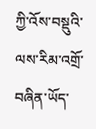ཀྱི་འོས་བསྡུའི་ལས་རིམ་འགྲོ་བཞིན་ཡོད་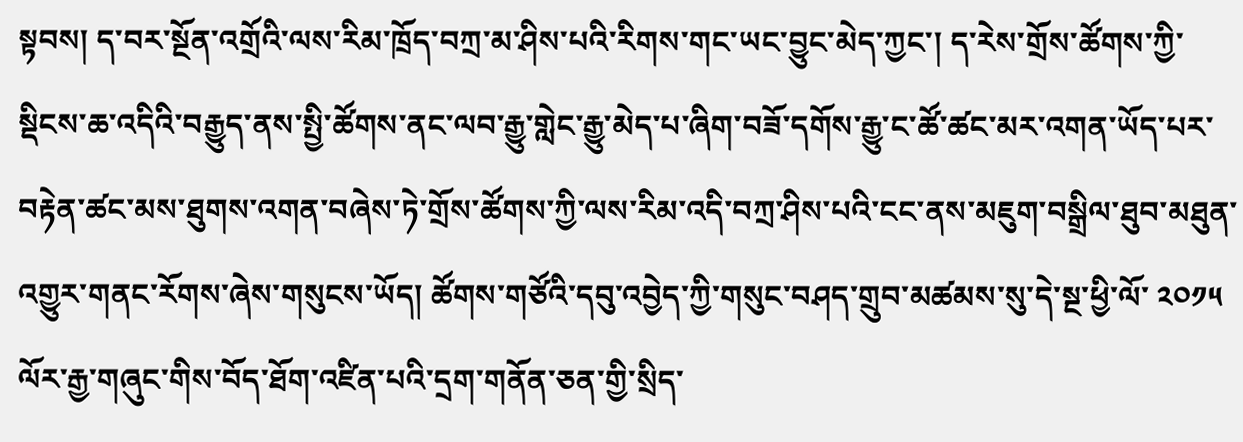སྟབས། ད་བར་སྔོན་འགྲོའི་ལས་རིམ་ཁྲོད་བཀྲ་མ་ཤིས་པའི་རིགས་གང་ཡང་བྱུང་མེད་ཀྱང་། ད་རེས་གྲོས་ཚོགས་ཀྱི་སྡིངས་ཆ་འདིའི་བརྒྱུད་ནས་སྤྱི་ཚོགས་ནང་ལབ་རྒྱུ་གླེང་རྒྱུ་མེད་པ་ཞིག་བཟོ་དགོས་རྒྱུ་ང་ཚོ་ཚང་མར་འགན་ཡོད་པར་བརྟེན་ཚང་མས་ཐུགས་འགན་བཞེས་ཏེ་གྲོས་ཚོགས་ཀྱི་ལས་རིམ་འདི་བཀྲ་ཤིས་པའི་ངང་ནས་མཇུག་བསྒྲིལ་ཐུབ་མཐུན་འགྱུར་གནང་རོགས་ཞེས་གསུངས་ཡོད། ཚོགས་གཙོའི་དབུ་འབྱེད་ཀྱི་གསུང་བཤད་གྲུབ་མཚམས་སུ་དེ་སྔ་ཕྱི་ལོ་ ༢༠༡༥ ལོར་རྒྱ་གཞུང་གིས་བོད་ཐོག་འཛིན་པའི་དྲག་གནོན་ཅན་གྱི་སྲིད་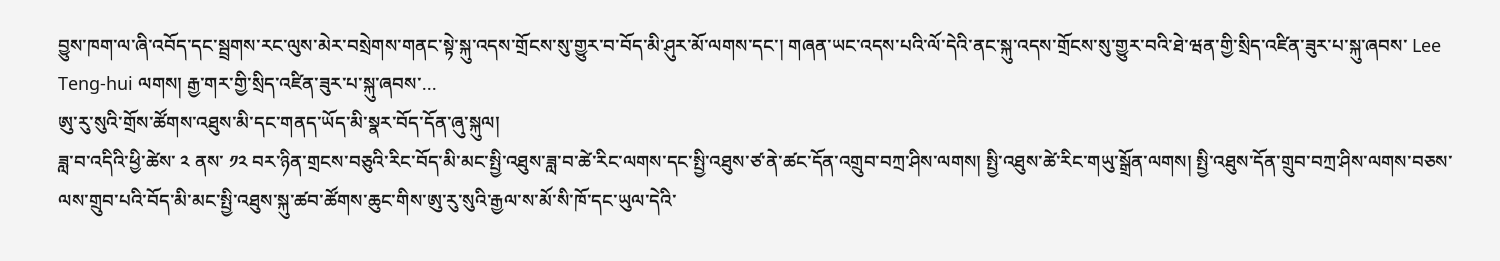བྱུས་ཁག་ལ་ཞི་འབོད་དང་སྦྲགས་རང་ལུས་མེར་བསྲེགས་གནང་སྟེ་སྐུ་འདས་གྲོངས་སུ་གྱུར་བ་བོད་མི་ཤུར་མོ་ལགས་དང་། གཞན་ཡང་འདས་པའི་ལོ་དེའི་ནང་སྐུ་འདས་གྲོངས་སུ་གྱུར་བའི་ཐེ་ཝན་གྱི་སྲིད་འཛིན་ཟུར་པ་སྐུ་ཞབས་ Lee Teng-hui ལགས། རྒྱ་གར་གྱི་སྲིད་འཛིན་ཟུར་པ་སྐུ་ཞབས་...
ཨུ་རུ་སུའི་གྲོས་ཚོགས་འཐུས་མི་དང་གནད་ཡོད་མི་སྣར་བོད་དོན་ཞུ་སྐུལ།
ཟླ་བ་འདིའི་ཕྱི་ཚེས་ ༢ ནས་ ༡༢ བར་ཉིན་གྲངས་བཅུའི་རིང་བོད་མི་མང་སྤྱི་འཐུས་ཟླ་བ་ཚེ་རིང་ལགས་དང་སྤྱི་འཐུས་ཙ་ནེ་ཚང་དོན་འགྲུབ་བཀྲ་ཤིས་ལགས། སྤྱི་འཐུས་ཚེ་རིང་གཡུ་སྒྲོན་ལགས། སྤྱི་འཐུས་དོན་གྲུབ་བཀྲ་ཤིས་ལགས་བཅས་ལས་གྲུབ་པའི་བོད་མི་མང་སྤྱི་འཐུས་སྐུ་ཚབ་ཚོགས་ཆུང་གིས་ཨུ་རུ་སུའི་རྒྱལ་ས་མོ་སི་ཁོ་དང་ཡུལ་དེའི་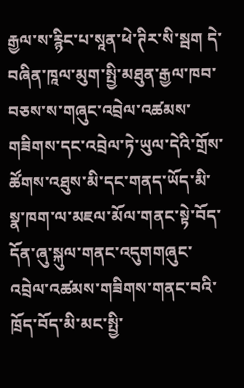རྒྱལ་ས་རྙིང་པ་སཱན་ཕེ་ཊིར་སི་སྦག དེ་བཞིན་ཁཱལ་མུག་སྤྱི་མཐུན་རྒྱལ་ཁབ་བཅས་ས་གཞུང་འབྲེལ་འཚམས་གཟིགས་དང་འབྲེལ་ཏེ་ཡུལ་དེའི་གྲོས་ཚོགས་འཐུས་མི་དང་གནད་ཡོད་མི་སྣ་ཁག་ལ་མཇལ་མོལ་གནང་སྟེ་བོད་དོན་ཞུ་སྐུལ་གནང་འདུགགཞུང་འབྲེལ་འཚམས་གཟིགས་གནང་བའི་ཁྲོད་བོད་མི་མང་སྤྱི་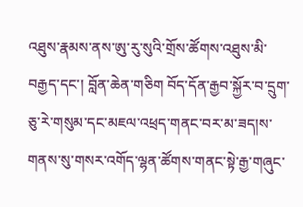འཐུས་རྣམས་ནས་ཨུ་རུ་སུའི་གྲོས་ཚོགས་འཐུས་མི་བརྒྱད་དང་། བློན་ཆེན་གཅིག བོད་དོན་རྒྱབ་སྐྱོར་བ་དྲུག་ཅུ་རེ་གསུམ་དང་མཇལ་འཕྲད་གནང་བར་མ་ཟད།ས་གནས་སུ་གསར་འགོད་ལྷན་ཚོགས་གནང་སྟེ་རྒྱ་གཞུང་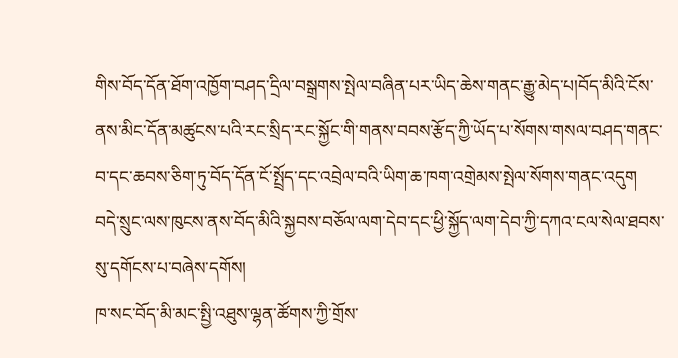གིས་བོད་དོན་ཐོག་འཁྱོག་བཤད་དྲིལ་བསྒྲགས་སྤེལ་བཞིན་པར་ཡིད་ཆེས་གནང་རྒྱུ་མེད་པ།བོད་མིའི་ངོས་ནས་མིང་དོན་མཚུངས་པའི་རང་སྲིད་རང་སྐྱོང་གི་གནས་བབས་རྩོད་ཀྱི་ཡོད་པ་སོགས་གསལ་བཤད་གནང་བ་དང་ཆབས་ཅིག་ཏུ་བོད་དོན་ངོ་སྤྲོད་དང་འབྲེལ་བའི་ཡིག་ཆ་ཁག་འགྲེམས་སྤེལ་སོགས་གནང་འདུག
བདེ་སྲུང་ལས་ཁུངས་ནས་བོད་མིའི་སྐྱབས་བཅོལ་ལག་དེབ་དང་ཕྱི་སྐྱོད་ལག་དེབ་ཀྱི་དཀའ་ངལ་སེལ་ཐབས་སུ་དགོངས་པ་བཞེས་དགོས།
ཁ་སང་བོད་མི་མང་སྤྱི་འཐུས་ལྷན་ཚོགས་ཀྱི་གྲོས་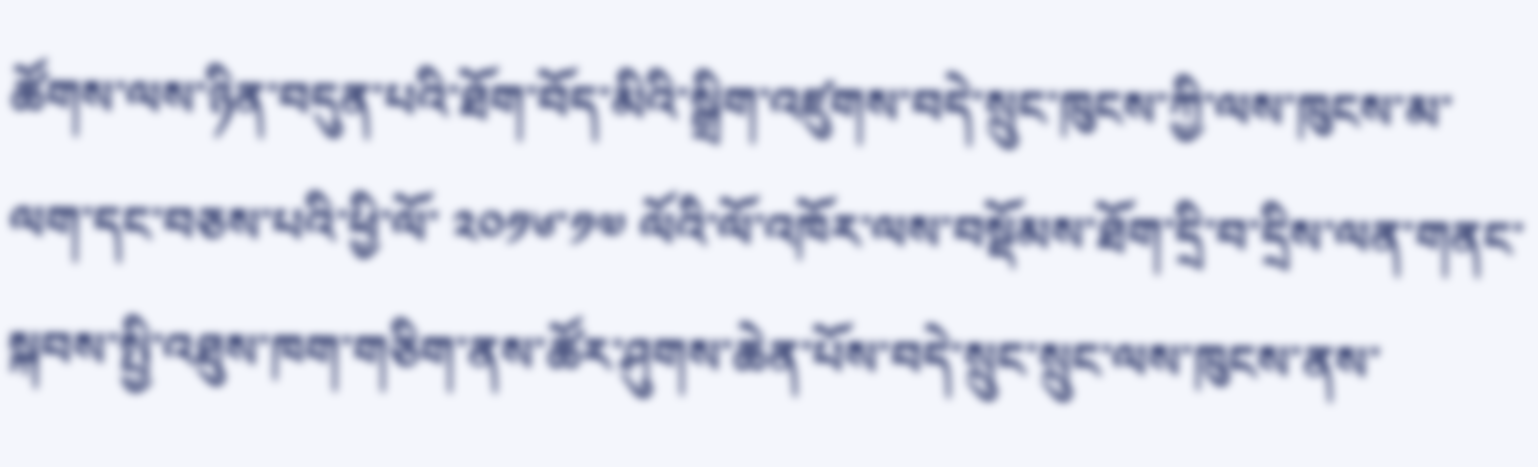ཚོགས་ལས་ཉིན་བདུན་པའི་ཐོག་བོད་མིའི་སྒྲིག་འཛུགས་བདེ་སྲུང་ཁུངས་ཀྱི་ལས་ཁུངས་མ་ལག་དང་བཅས་པའི་ཕྱི་ལོ་ ༢༠༡༦་༡༧ ལོའི་ལོ་འཁོར་ལས་བསྡོམས་ཐོག་དྲི་བ་དྲིས་ལན་གནང་སྐབས་སྤྱི་འཐུས་ཁག་གཅིག་ནས་ཚོར་ཤུགས་ཆེན་པོས་བདེ་སྲུང་སྲུང་ལས་ཁུངས་ནས་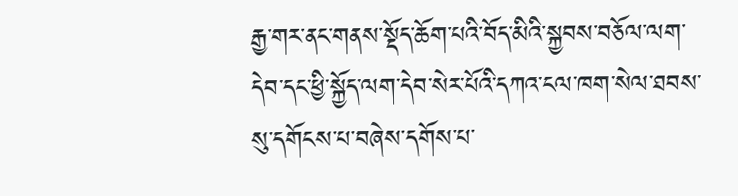རྒྱ་གར་ནང་གནས་སྡོད་ཆོག་པའི་བོད་མིའི་སྐྱབས་བཅོལ་ལག་དེབ་དང་ཕྱི་སྐྱོད་ལག་དེབ་སེར་པོའི་དཀའ་ངལ་ཁག་སེལ་ཐབས་སུ་དགོངས་པ་བཞེས་དགོས་པ་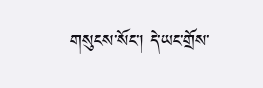གསུངས་སོང་། དེ་ཡང་གྲོས་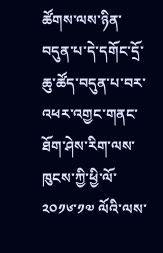ཚོགས་ལས་ཉིན་བདུན་པ་དེ་དགོང་དྲོ་ཆུ་ཚོད་བདུན་པ་བར་འཕར་འགྱང་གནང་ཐོག་ཤེས་རིག་ལས་ཁུངས་ཀྱི་ཕྱི་ལོ་ ༢༠༡༦་༡༧ ལོའི་ལས་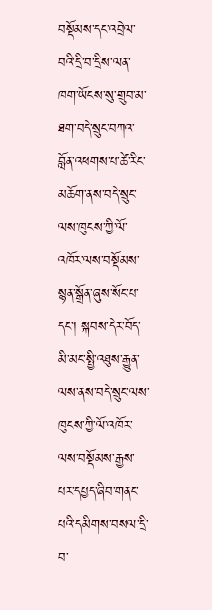བསྡོམས་དང་འབྲེལ་བའི་དྲི་བ་དྲིས་ལན་ཁག་ཡོངས་སུ་གྲུབ་མ་ཐག་བདེ་སྲུང་བཀའ་བློན་འཕགས་པ་ཚེ་རིང་མཆོག་ནས་བདེ་སྲུང་ལས་ཁུངས་ཀྱི་ལོ་འཁོར་ལས་བསྡོམས་སྙན་སྒྲོན་ཞུས་སོང་པ་དང་། སྐབས་དེར་བོད་མི་མང་སྤྱི་འཐུས་རྒྱུན་ལས་ནས་བདེ་སྲུང་ལས་ཁུངས་ཀྱི་ལོ་འཁོར་ལས་བསྡོམས་རྒྱས་པར་དཔྱད་ཞིབ་གནང་པའི་དམིགས་བསལ་དྲི་བ་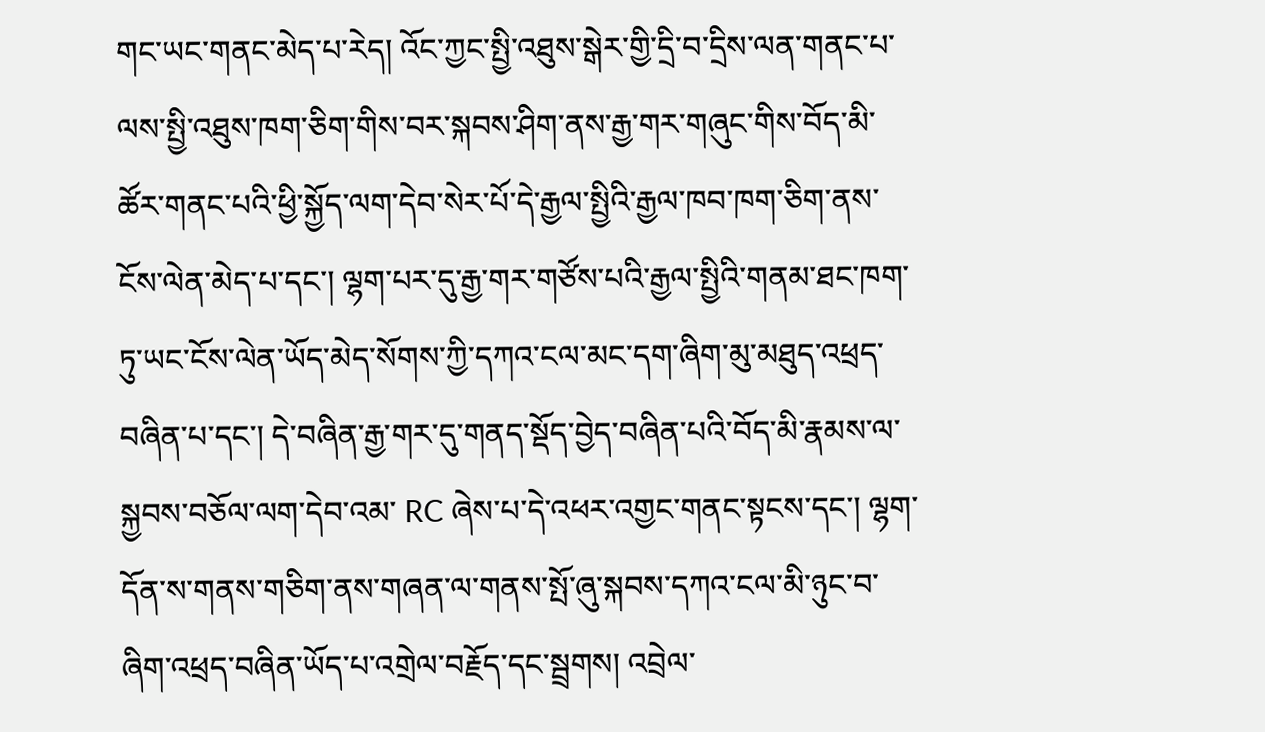གང་ཡང་གནང་མེད་པ་རེད། འོང་ཀྱང་སྤྱི་འཐུས་སྒེར་གྱི་དྲི་བ་དྲིས་ལན་གནང་པ་ལས་སྤྱི་འཐུས་ཁག་ཅིག་གིས་བར་སྐབས་ཤིག་ནས་རྒྱ་གར་གཞུང་གིས་བོད་མི་ཚོར་གནང་པའི་ཕྱི་སྐྱོད་ལག་དེབ་སེར་པོ་དེ་རྒྱལ་སྤྱིའི་རྒྱལ་ཁབ་ཁག་ཅིག་ནས་ངོས་ལེན་མེད་པ་དང་། ལྷག་པར་དུ་རྒྱ་གར་གཙོས་པའི་རྒྱལ་སྤྱིའི་གནམ་ཐང་ཁག་ཏུ་ཡང་ངོས་ལེན་ཡོད་མེད་སོགས་ཀྱི་དཀའ་ངལ་མང་དག་ཞིག་མུ་མཐུད་འཕྲད་བཞིན་པ་དང་། དེ་བཞིན་རྒྱ་གར་དུ་གནད་སྡོད་བྱེད་བཞིན་པའི་བོད་མི་རྣམས་ལ་སྐྱབས་བཅོལ་ལག་དེབ་འམ་ RC ཞེས་པ་དེ་འཕར་འགྱང་གནང་སྟངས་དང་། ལྷག་དོན་ས་གནས་གཅིག་ནས་གཞན་ལ་གནས་སྤོ་ཞུ་སྐབས་དཀའ་ངལ་མི་ཉུང་བ་ཞིག་འཕྲད་བཞིན་ཡོད་པ་འགྲེལ་བརྗོད་དང་སྦྲགས། འབྲེལ་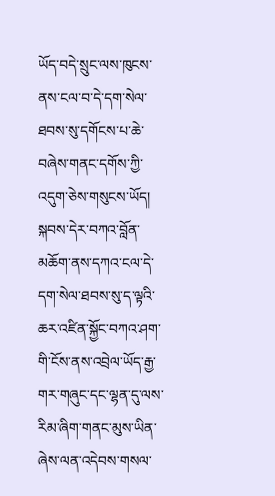ཡོད་བདེ་སྲུང་ལས་ཁུངས་ནས་ངལ་བ་དེ་དག་སེལ་ཐབས་སུ་དགོངས་པ་ཆེ་བཞེས་གནང་དགོས་ཀྱི་འདུག་ཅེས་གསུངས་ཡོད།  སྐབས་དེར་བཀའ་བློན་མཆོག་ནས་དཀའ་ངལ་དེ་དག་སེལ་ཐབས་སུ་ད་ལྟའི་ཆར་འཛིན་སྐྱོང་བཀའ་ཤག་གི་ངོས་ནས་འབྲེལ་ཡོད་རྒྱ་གར་གཞུང་དང་ལྷན་དུ་ལས་རིམ་ཞིག་གནང་མུས་ཡིན་ཞེས་ལན་འདེབས་གསལ་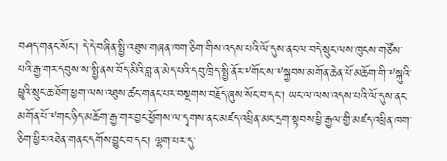བཤད་གནང་སོང་། དེ་དེ་བཞིན་སྤྱི་འཐུས་གཞན་ཁག་ཅིག་གིས་འདས་པའི་ལོ་དུས་ནང་ལ་བདེ་སྲུང་ལས་ཁུངས་གཙོས་པའི་རྒྱ་གར་དབུས་ས་སྤྱི་ནས་བོད་མིའི་བླ་ན་མེད་པའི་དབུ་ཁྲིད་སྤྱི་ནོར་༸གོང་ས་༸སྐྱབས་མགོན་ཆེན་པོ་མཆོག་གི་༸སྐུའི་ཕྱྭའི་སྲུང་ཆ་ཐོག་ཕྱག་ལས་འཐུས་ཚང་གནང་པར་བསྔགས་བརྗོད་ཞུས་སོང་བ་དང་། ཡང་ལ་ལས་འདས་པའི་ལོ་དུས་ནང་མགོན་པོ་༸གང་ཉིད་མཆོག་རྒྱ་གར་བྱང་ཕྱོགས་ལ་དྭགས་ནང་མཛད་འཕྲིན་མང་དྲག་སྟབས་ཕྱི་རྒྱལ་གྱི་མཛད་འཕྲིན་ཁག་ཅིག་ཕྱིར་འཐེན་གནང་དགོས་བྱུང་བ་དང་། ལྷག་པར་དུ་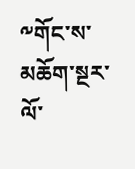༸གོང་ས་མཆོག་སྔར་ལོ་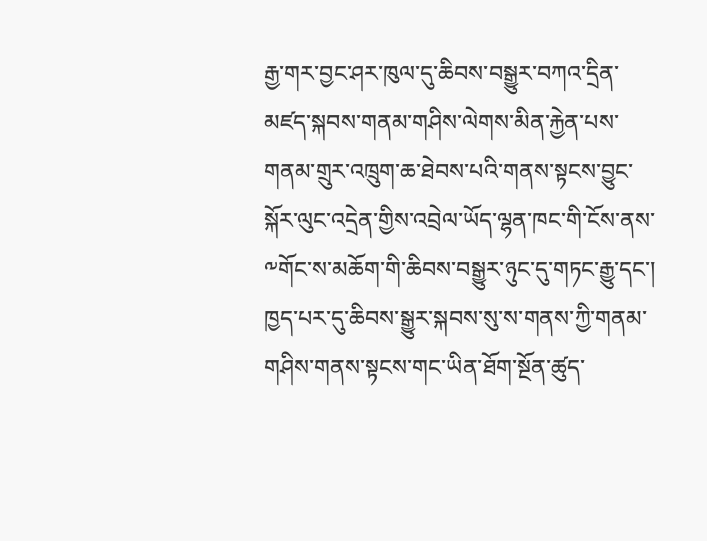རྒྱ་གར་བྱང་ཤར་ཁུལ་དུ་ཆིབས་བསྒྱུར་བཀའ་དྲིན་མཛད་སྐབས་གནམ་གཤིས་ལེགས་མིན་རྐྱེན་པས་གནམ་གྲུར་འཁྲུག་ཆ་ཐེབས་པའི་གནས་སྟངས་བྱུང་སྐོར་ལུང་འདྲེན་གྱིས་འབྲེལ་ཡོད་ལྷན་ཁང་གི་ངོས་ནས་༸གོང་ས་མཆོག་གི་ཆིབས་བསྒྱུར་ཉུང་དུ་གཏང་རྒྱུ་དང་། ཁྱད་པར་དུ་ཆིབས་སྒྱུར་སྐབས་སུ་ས་གནས་ཀྱི་གནམ་གཤིས་གནས་སྟངས་གང་ཡིན་ཐོག་སྔོན་ཚུད་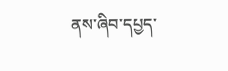ནས་ཞིབ་དཔྱད་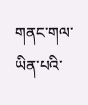གནང་གལ་ཡིན་པའི་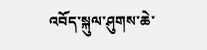འབོད་སྐུལ་ཤུགས་ཆེ་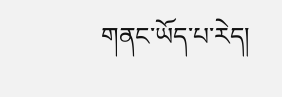གནང་ཡོད་པ་རེད།